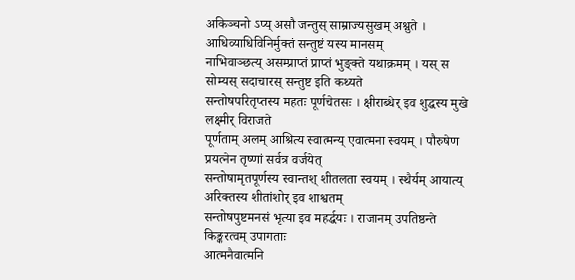अकिञ्चनो ऽप्य् असौ जन्तुस् साम्राज्यसुखम् अश्नुते । आधिव्याधिविनिर्मुक्तं सन्तुष्टं यस्य मानसम्
नाभिवाञ्छत्य् असम्प्राप्तं प्राप्तं भुङ्क्ते यथाक्रमम् । यस् स सोम्यस् सदाचारस् सन्तुष्ट इति कथ्यते
सन्तोषपरितृप्तस्य महतः पूर्णचेतसः । क्षीराब्धेर् इव शुद्धस्य मुखे लक्ष्मीर् विराजते
पूर्णताम् अलम् आश्रित्य स्वात्मन्य् एवात्मना स्वयम् । पौरुषेण प्रयत्नेन तृष्णां सर्वत्र वर्जयेत्
सन्तोषामृतपूर्णस्य स्वान्तश् शीतलता स्वयम् । स्थैर्यम् आयात्य् अरिक्तस्य शीतांशोर् इव शाश्वतम्
सन्तोषपुष्टमनसं भृत्या इव महर्द्धयः । राजानम् उपतिष्ठन्ते किङ्करत्वम् उपागताः
आत्मनैवात्मनि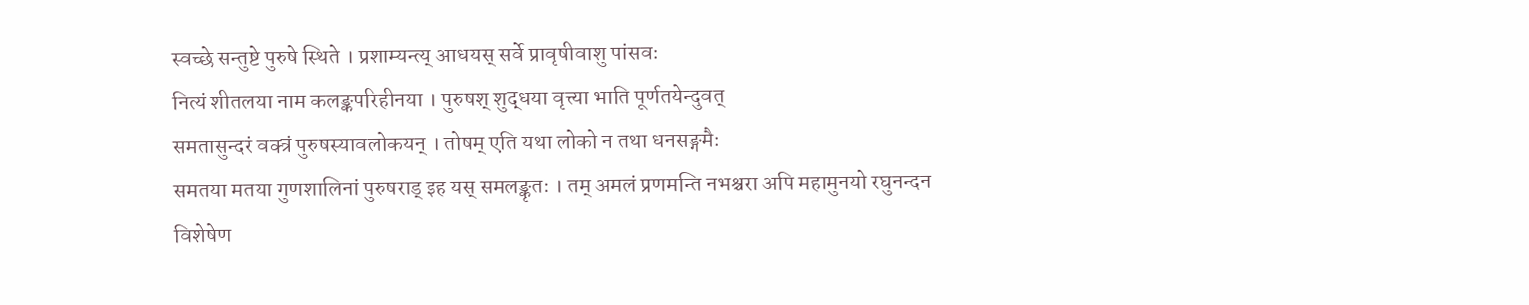स्वच्छे सन्तुष्टे पुरुषे स्थिते । प्रशाम्यन्त्य् आधयस् सर्वे प्रावृषीवाशु पांसवः
नित्यं शीतलया नाम कलङ्कपरिहीनया । पुरुषश् शुद्धया वृत्त्या भाति पूर्णतयेन्दुवत्
समतासुन्दरं वक्त्रं पुरुषस्यावलोकयन् । तोषम् एति यथा लोको न तथा धनसङ्गमैः
समतया मतया गुणशालिनां पुरुषराड् इह यस् समलङ्कृतः । तम् अमलं प्रणमन्ति नभश्चरा अपि महामुनयो रघुनन्दन
विशेषेण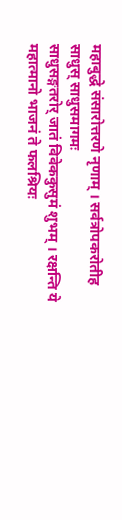महाबुद्धे संसारोत्तरणे नृणाम् । सर्वत्रोपकरोतीह साधुस् साधुसमागमः
साधुसङ्गतरोर् जातं विवेककुसुमं शुभम् । रक्षन्ति ये महात्मानो भाजनं ते फलश्रियः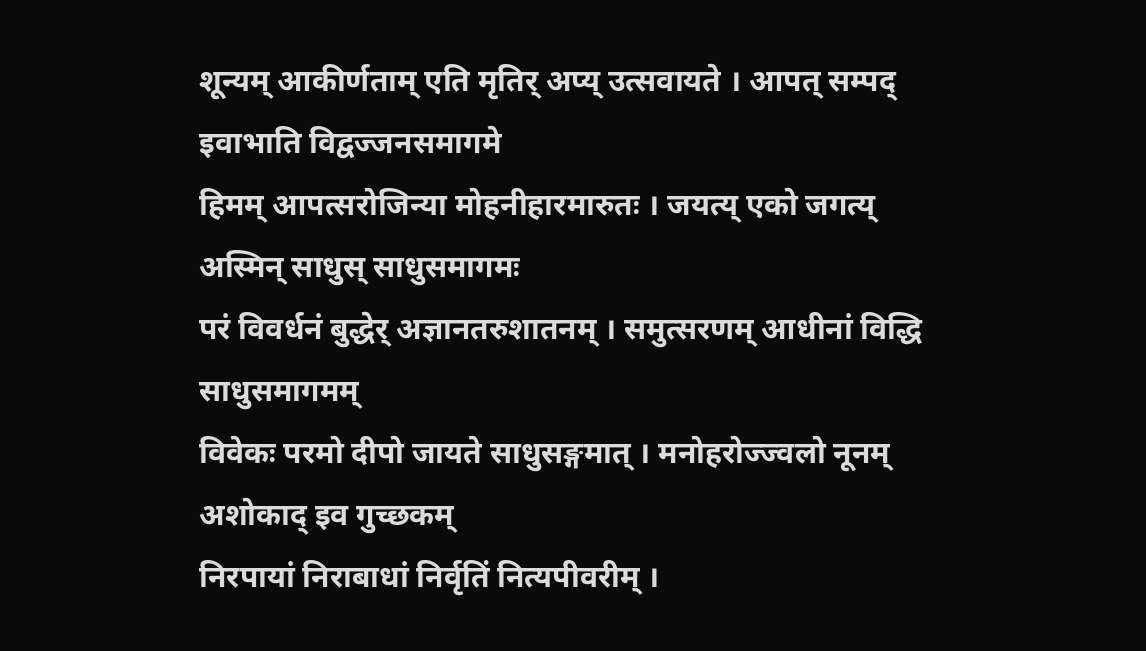शून्यम् आकीर्णताम् एति मृतिर् अप्य् उत्सवायते । आपत् सम्पद् इवाभाति विद्वज्जनसमागमे
हिमम् आपत्सरोजिन्या मोहनीहारमारुतः । जयत्य् एको जगत्य् अस्मिन् साधुस् साधुसमागमः
परं विवर्धनं बुद्धेर् अज्ञानतरुशातनम् । समुत्सरणम् आधीनां विद्धि साधुसमागमम्
विवेकः परमो दीपो जायते साधुसङ्गमात् । मनोहरोज्ज्वलो नूनम् अशोकाद् इव गुच्छकम्
निरपायां निराबाधां निर्वृतिं नित्यपीवरीम् ।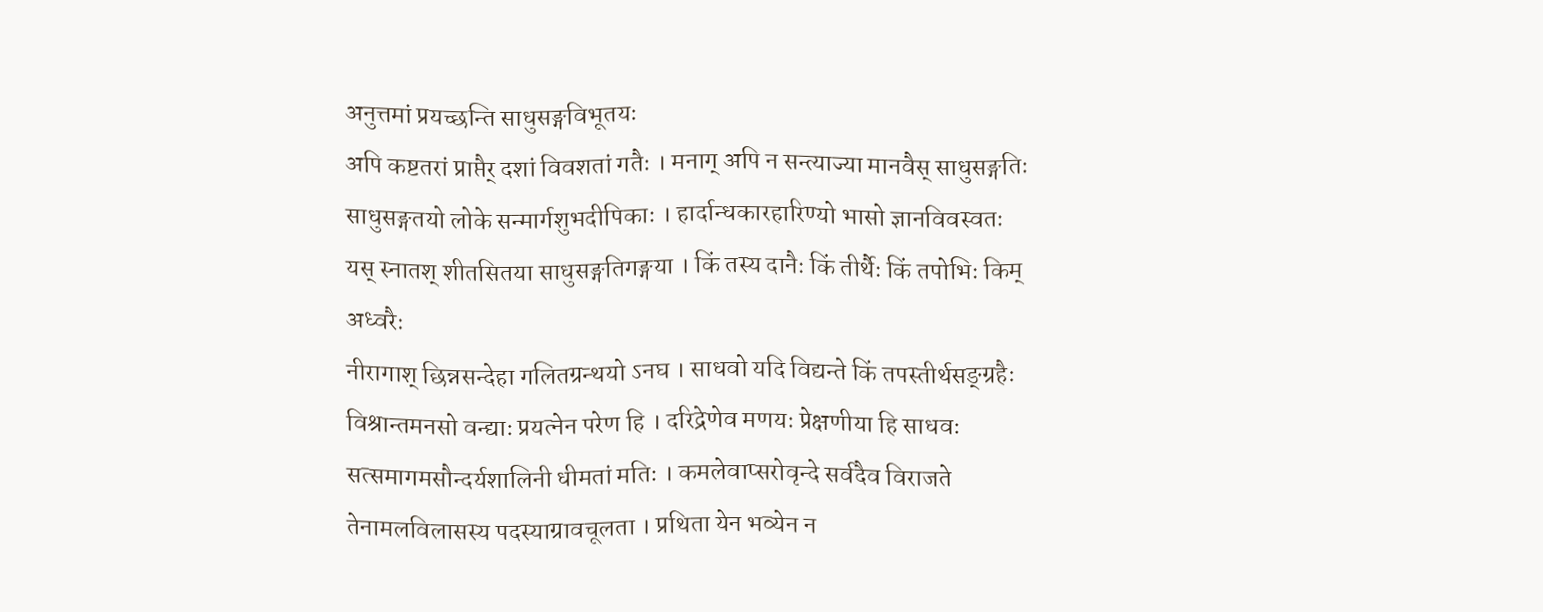अनुत्तमां प्रयच्छन्ति साधुसङ्गविभूतयः
अपि कष्टतरां प्राप्तैर् दशां विवशतां गतैः । मनाग् अपि न सन्त्याज्या मानवैस् साधुसङ्गतिः
साधुसङ्गतयो लोके सन्मार्गशुभदीपिकाः । हार्दान्धकारहारिण्यो भासो ज्ञानविवस्वतः
यस् स्नातश् शीतसितया साधुसङ्गतिगङ्गया । किं तस्य दानैः किं तीर्थैः किं तपोभिः किम् अध्वरैः
नीरागाश् छिन्नसन्देहा गलितग्रन्थयो ऽनघ । साधवो यदि विद्यन्ते किं तपस्तीर्थसङ्ग्रहैः
विश्रान्तमनसो वन्द्याः प्रयत्नेन परेण हि । दरिद्रेणेव मणयः प्रेक्षणीया हि साधवः
सत्समागमसौन्दर्यशालिनी धीमतां मतिः । कमलेवाप्सरोवृन्दे सर्वदैव विराजते
तेनामलविलासस्य पदस्याग्रावचूलता । प्रथिता येन भव्येन न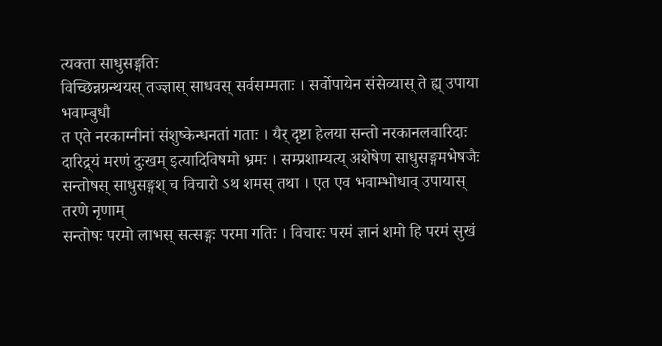त्यक्ता साधुसङ्गतिः
विच्छिन्नग्रन्थयस् तज्ज्ञास् साधवस् सर्वसम्मताः । सर्वोपायेन संसेव्यास् ते ह्य् उपाया भवाम्बुधौ
त एते नरकाग्नीनां संशुष्केन्धनतां गताः । यैर् दृष्टा हेलया सन्तो नरकानलवारिदाः
दारिद्र्यं मरणं दुःखम् इत्यादिविषमो भ्रमः । सम्प्रशाम्यत्य् अशेषेण साधुसङ्गमभेषजैः
सन्तोषस् साधुसङ्गश् च विचारो ऽथ शमस् तथा । एत एव भवाम्भोधाव् उपायास् तरणे नृणाम्
सन्तोषः परमो लाभस् सत्सङ्गः परमा गतिः । विचारः परमं ज्ञानं शमो हि परमं सुखं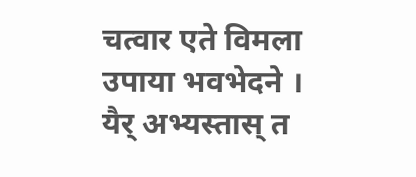चत्वार एते विमला उपाया भवभेदने । यैर् अभ्यस्तास् त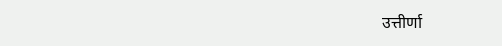उत्तीर्णा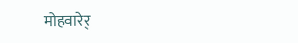मोहवारेर्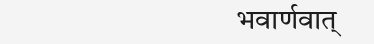भवार्णवात्